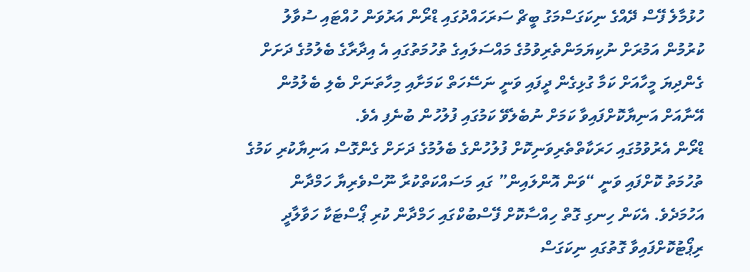ހުޅުމާލެ ފޭސް ދޭއްގެ ނިކަގަސްމަގު ބީޗް ސަރަހައްދުގައި ޑްރޯން އަރުވަން ހުއްޓައި ސުވާލު ކުރުމުން އަމުރަށް ނުކިޔަމަންތެރިވުމުގެ މައްސަލައިގެ ތުހުމަތުގައި އެ އިދާރާގެ ބެލުމުގެ ދަށަށް ގެންދިޔަ މީހާއަށް ކަމާ ގުޅިގެން ދީފައި ވަނީ ނަސޭހަތް ކަމަށާއި މިހާތަނަށް ބެލި ބެލުމުން އޭނާއަށް އަނިޔާކޮށްފައިވާ ކަމަށް ނުބެލެވޭ ކަމުގައި ފުލުހުން ބުނެފި އެވެ.
ޑްރޯން އެރުވުމުގައި ހަރަކާތްތެރިވަނިކޮށް ފުލުހުންގެ ބެލުމުގެ ދަށަށް ގެންގޮސް އަނިޔާކުރި ކަމުގެ ތުހުމަތު ކޮށްފައި ވަނީ “ވަން އޮންލައިން” ގައި މަސައްކަތްކުރާ ނޫސްވެރިޔާ ހަމްދާން އަހުމަދެވެ. އެކަން ހިނގި ގޮތް ހިއްސާކޮށް ފޭސްބުކްގައި ހަމްދާން ކުރި ޕޯސްޓަކާ ހަވާލާދީ ރިޕޯޓުކޮށްފައިވާ ގޮތުގައި ނިކަގަސް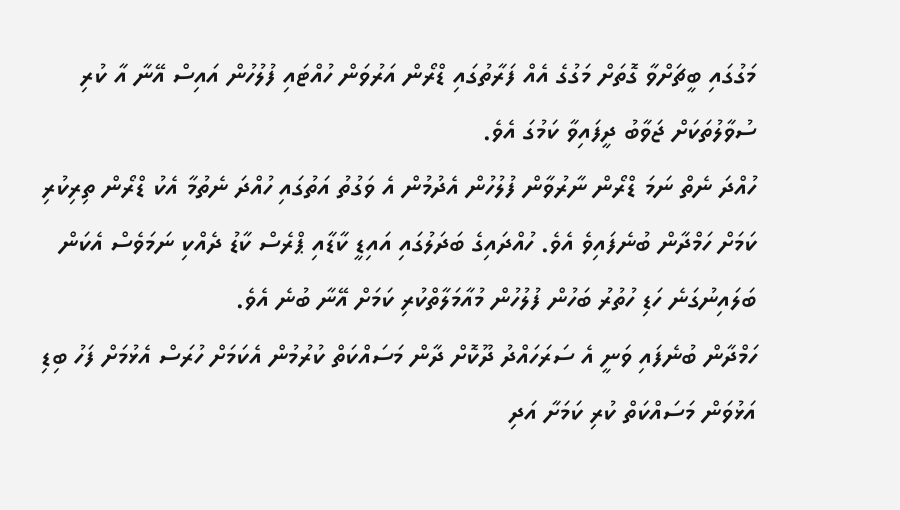މަގުގައި ބީޗަށްވާ ގޮތަށް މަގުގެ އެއް ފަރާތުގައި ޑްރޯން އަރުވަން ހުއްޓައި ފުލުހުން އައިސް އޭނާ އާ ކުރި ސުވާލުތަކަށް ޖަވާބު ދީފައިވާ ކަމުގަ އެވެ.
ހުއްދަ ނެތް ނަމަ ޑްރޯން ނާރުވާން ފުލުހުން އެދުމުން އެ ވަގުތު އަތުގައި ހުއްދަ ނެތުމާ އެކު ޑްރޯން ތިރިކުރި ކަމަށް ހަމްދާން ބުނެފައިވެ އެވެ. ހުއްދައިގެ ބަދަލުގައި އައިޑީ ކާޑާއި ޕްރެސް ކާޑު ދެއްކި ނަމަވެސް އެކަން ބަލައިނުގަނެ ހަޑި ހުތުރު ބަހުން ފުލުހުން މުއާމަލާތްކުރި ކަމަށް އޭނާ ބުނެ އެވެ.
ހަމްދާން ބުނެފައި ވަނީ އެ ސަރަހައްދު ދޫކޮށް ދާން މަސައްކަތް ކުރުމުން އެކަމަށް ހުރަސް އެޅުމަށް ފަހު ބިޑި އަޅުވަން މަސައްކަތް ކުރި ކަމަށާ އަދި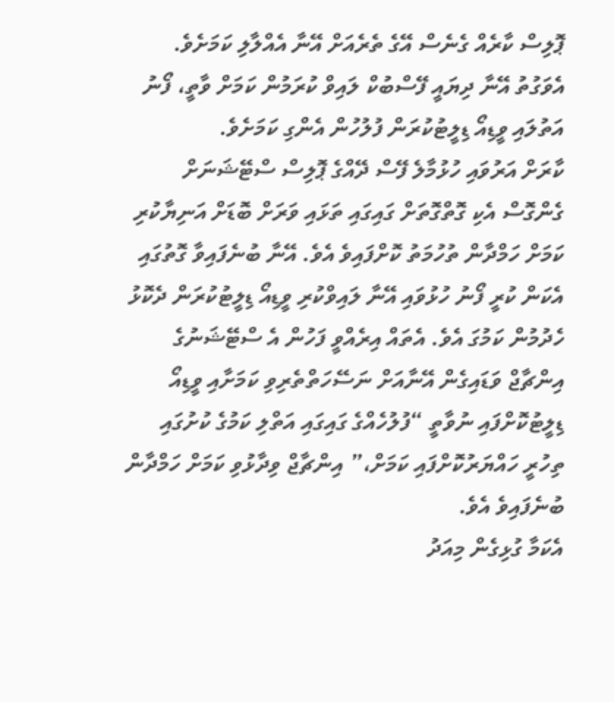ޕޮލިސް ކާރެއް ގެނެސް އޭގެ ތެރެއަށް އޭނާ އެއްލާލި ކަމަށެވެ. އެވަގުތު އޭނާ ދިޔައީ ފޭސްބުކް ލައިވް ކުރަމުން ކަމަށް ވާތީ، ފޯނު އަތުލައި ވީޑިއޯ ޑިލީޓުކުރަން ފުލުހުން އެންގި ކަމަށެވެ.
ކާރަށް އަރުވައި ހުޅުމާލެ ފޭސް ދޭއްގެ ޕޮލިސް ސްޓޭޝަނަށް ގެންގޮސް އެކި ގޮތްގޮތަށް ގައިގައި ތަޅައި ވަރަށް ބޮޑަށް އަނިޔާކުރި ކަމަށް ހަމްދާން ތުހުމަތު ކޮށްފައިވެ އެވެ. އޭނާ ބުނެފައިވާ ގޮތުގައި އެކަން ކުރީ ފޯނު ހުޅުވައި އޭނާ ލައިވްކުރި ވީޑިއޯ ޑިލީޓުކުރަން ދެކޮޅު ހެދުމުން ކަމުގަ އެވެ. އެތައް އިރެއްވީ ފަހުން އެ ސްޓޭޝަނުގެ އިންޗާޖް ވަޑައިގެން އޭނާއަށް ނަސޭހަތްތެރިވި ކަމަށާއި ވީޑިއޯ ޑިލީޓުކޮށްފައި ނުވާތީ “ފުލުހެއްގެ ގައިގައި އަތްލި ކަމުގެ ކުށުގައި ތިހުރީ ހައްޔަރުކޮށްފައި ކަމަށް،” އިންޗާޖް ވިދާޅުވި ކަމަށް ހަމްދާން ބުނެފައިވެ އެވެ.
އެކަމާ ގުޅިގެން މިއަދު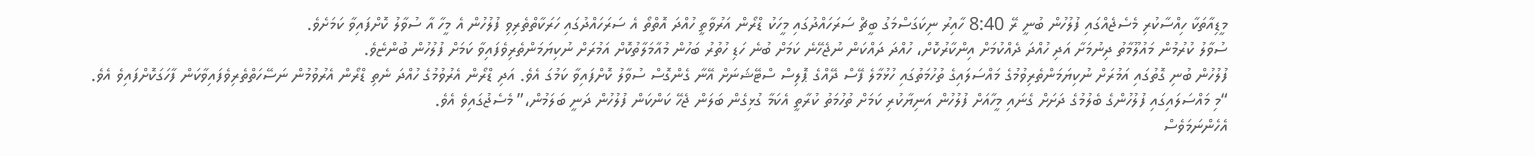މީޑިއާތަކާ ހިއްސާކުރި މެސެޖެއްގައި ފުލުހުން ބުނީ ރޭ 8:40 ހާއިރު ނިކަގަސްމަގު ބީޗް ސަރަހައްދުގައި މީހަކު ޑްރޯން އަރުވާތީ ހުއްދަ އޮތްތޯ އެ ސަރަހައްދުގައި ހަރަކާތްތެރިވި ފުލުހުން އެ މީހާ އާ ސުވާލު ކޮށްފައިވާ ކަމަށެވެ.
ސުވާލު ކުރުމުން މައުލޫމާތު ދިނުމަށާ އަދި ހުއްދަ ދެއްކުމަށް އިންކާރުކޮށް، ހުއްދަ ދައްކަން ނުޖެހޭނެ ކަމަށް ބުނެ ހަޑި ހުތުރު ބަހުން މުއާމަލާތުކޮށް އަމުރަށް ނުކިޔަމަންތެރިވެފައިވާ ކަމަށް ފުލުހުން ބުންޏެވެ.
ފުލުހުން ބުނި ގޮތުގައި އަމުރަށް ނުކިޔަމަންތެރިވުމުގެ މައްސަލައިގެ ތުހުމަތުގައި ހުޅުމާލެ ފޭސް ދޭއްގެ ޕޮލިސް ސްޓޭޝަނަށް އޭނާ ގެންގޮސް ސުވާލު ކޮށްފައިވާ ކަމުގަ އެވެ. އަދި ޑްރޯން އެރުވުމުގެ ހުއްދަ ނެތި ޑްރޯން އެރުވުމުން ނަސޭހަތްތެރިވެފައިވާކަން ފާހަގަކޮށްފައިވެ އެވެ.
“މި މައްސަލައިގައި ފުލުހުންގެ ބެލުމުގެ ދަށަށް ގެނައި މީހާއަށް ފުލުހުން އަނިޔާކުރި ކަމަށް ތުހުމަތު ކުރާތީ އެކަމާ ގުޅިގެން ބަލަން ޖެހޭ ކަންކަން ފުލުހުން ދަނީ ބަލަމުން،” މެސެޖުގައިވެ އެވެ.
އެހެންނަމަވެސް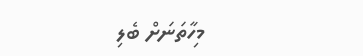މިހާތަނަށް ބެލި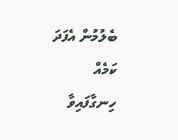ބެލުމުން އެފަދަ ކަމެއް ހިނގާފައިވާ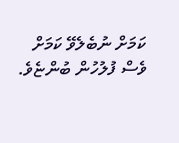ކަމަށް ނުބެލެވޭ ކަމަށް ވެސް ފުލުހުން ބުންޏެވެ.